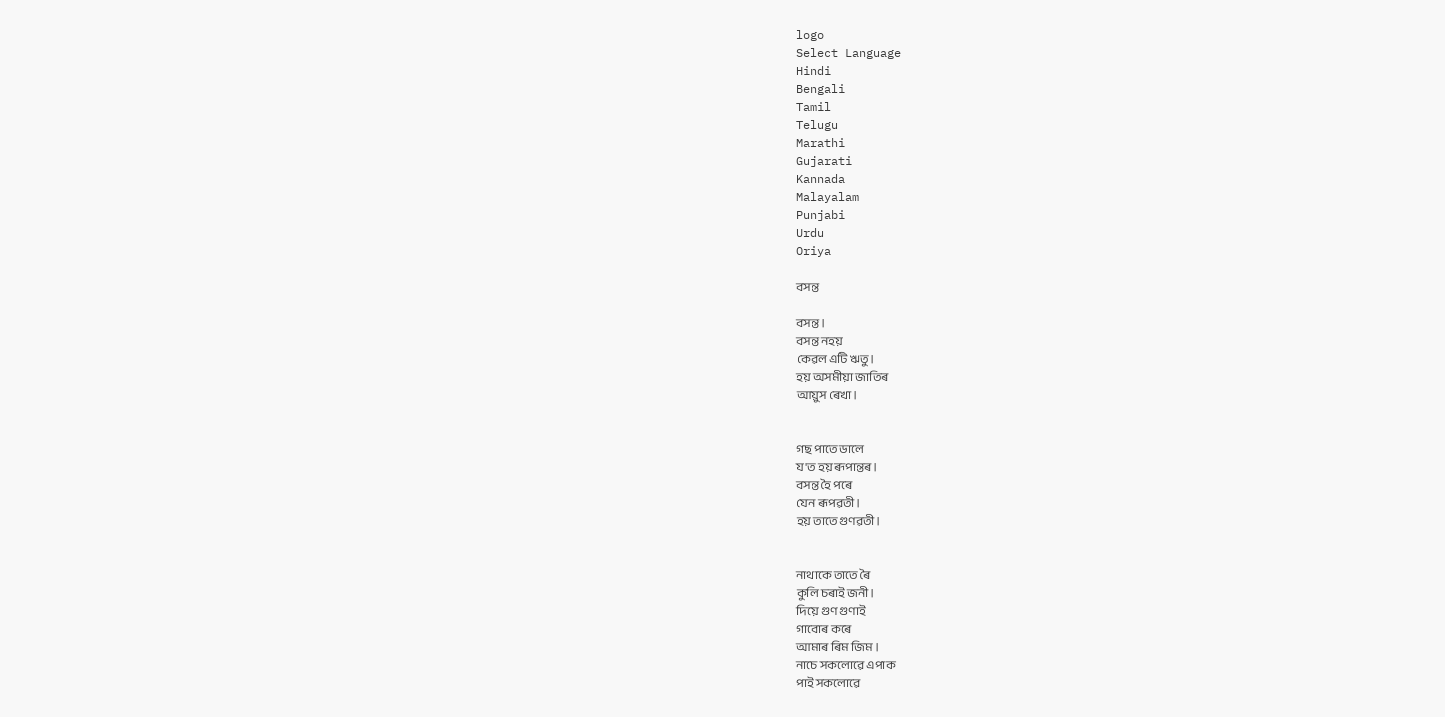logo
Select Language
Hindi
Bengali
Tamil
Telugu
Marathi
Gujarati
Kannada
Malayalam
Punjabi
Urdu
Oriya

বসন্ত

বসন্ত।
বসন্ত নহয়
কেৱল এটি ঋতু।
হয় অসমীয়া জাতিৰ
আয়ুস ৰেখা।


গছ পাতে ডালে
য'ত হয় ৰূপান্তৰ।
বসন্ত হৈ পৰে
যেন ৰূপৱতী।
হয় তাতে গুণৱতী।


নাথাকে তাতে ৰৈ
কুলি চৰাই জনী।
দিয়ে গুণ গুণাই
গাবোৰ কৰে
আমাৰ ৰিম জিম ।
নাচে সকলোৱে এপাক
পাই সকলোৱে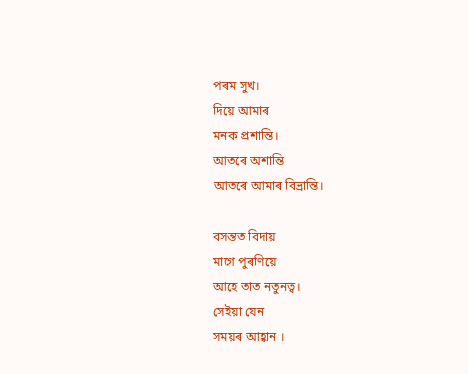পৰম সুখ।
দিয়ে আমাৰ
মনক প্রশান্তি।
আতৰে অশান্তি
আতৰে আমাৰ বিভ্রান্তি।

বসন্তত বিদায়
মাগে পুৰণিয়ে
আহে তাত নতুনত্ব।
সেইয়া যেন
সময়ৰ আহ্বান ।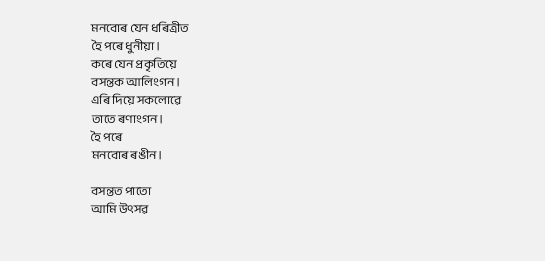মনবোৰ যেন ধৰিত্ৰীত
হৈ পৰে ধুনীয়া।
কৰে যেন প্রকৃতিয়ে
বসন্তক আলিংগন।
এৰি দিয়ে সকলোৱে
তাতে ৰণাংগন।
হৈ পৰে
মনবোৰ ৰঙীন।

বসন্তত পাতো
আমি উৎসৱ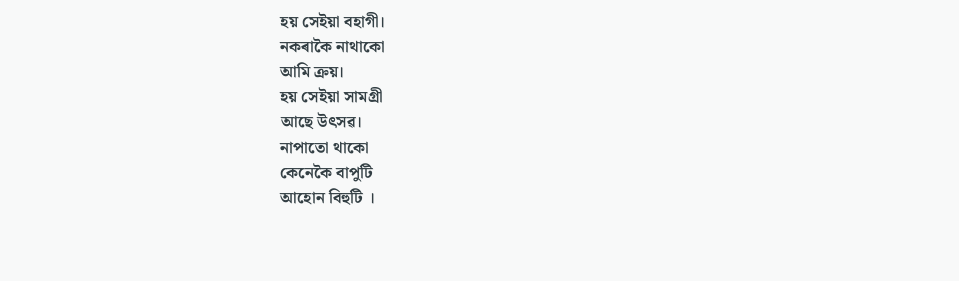হয় সেইয়া বহাগী।
নকৰাকৈ নাথাকো
আমি ক্ৰয়।
হয় সেইয়া সামগ্ৰী
আছে উৎসৱ।
নাপাতো থাকো
কেনেকৈ বাপুটি
আহোন বিহুটি ।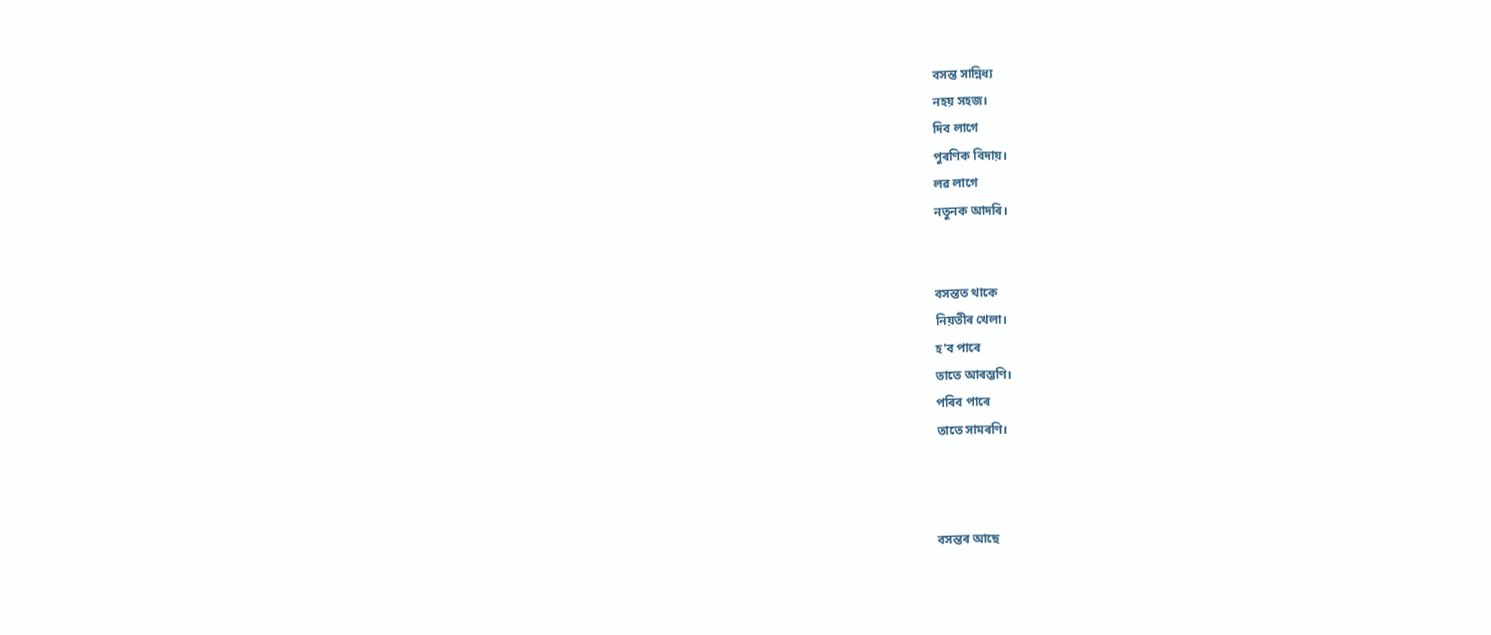বসন্ত সান্নিধ্য
নহয় সহজ।
দিব লাগে
পুৰণিক বিদায়।
লৱ লাগে
নতুনক আদৰি।


বসন্তত থাকে
নিয়তীৰ খেলা।
হ'ব পাৰে
তাতে আৰম্ভণি।
পৰিব পাৰে
তাতে সামৰণি।



বসন্তৰ আছে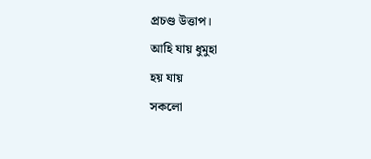প্ৰচণ্ড উত্তাপ।
আহি যায় ধুমুহা
হয় যায়
সকলো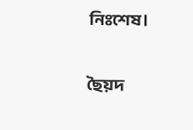নিঃশেষ।

ছৈয়দ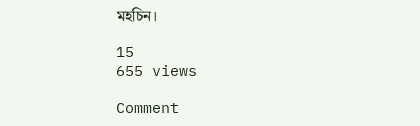মহচিন।

15
655 views

Comment